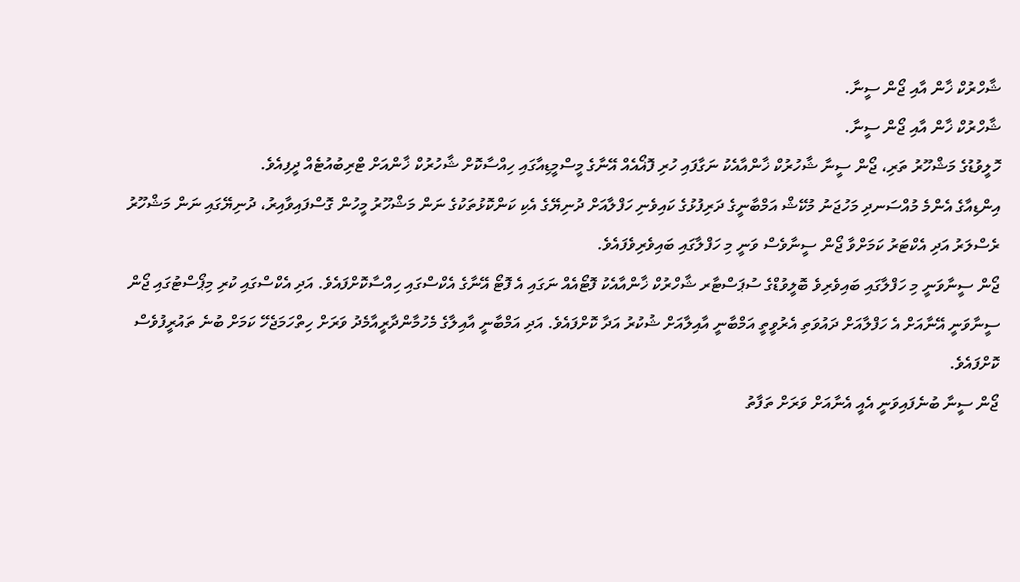ޝާހްރުކް ޚާން އާއި ޖޯން ސީނާ.
ޝާހްރުކް ޚާން އާއި ޖޯން ސީނާ.
ހޮލީވުޑުގެ މަޝްހޫރު ތަރި، ޖޯން ސީނާ ޝާހުރުކް ޚާންއާއެކު ނަގާފައި ހުރި ފޮޣޯއެއް އޭނާގެ މީސްމީޑިއާގައި ހިއްސާކޮށް ޝާހުރުކް ޚާންއަށް ޓްރިބުއުޓެއް ދީފިއެވެ.
އިންޑިއާގެ އެންމެ މުއްސަނދި މަހުޖަނު މުކޭޝް އަމްބާނީގެ ދަރިފުޅުގެ ކައިވެނި ހަފްލާއަށް ދުނިޔޭގެ އެކި ކަންކޮޅުތަކުގެ ނަން މަޝްހޫރު މީހުން ގޮސްފައިވާއިރު، ދުނިޔޭގައި ނަން މަޝްހޫރު ރެސްލަރު އަދި އެކްޓަރު ކަމަށްވާ ޖޯން ސީނާވެސް ވަނީ މި ހަފްލާގައި ބައިވެރިވެފައެވެ.
ޖޯން ސީނާވަނީ މި ހަފްލާގައި ބައިވެރިވެ ބޮލީވުޑްގެ ސުޕަސްޓާރ ޝާހްރުކް ޚާންއާއެކު ފޮޓޯއެއް ނަގައި އެ ފޮޓޯ އޭނާގެ އެކްސްގައި ހިއްސާކޮށްފައެވެ. އަދި އެކްސްގައި ކުރި މިޕޯސްޓުގައި ޖޯން ސީނާވަނީ އޭނާއަށް އެ ހަފްލާއަށް ދައުވަތި އެރުވީތީ އަމްބާނީ އާއިލާއަށް ޝުކުރު އަދާ ކޮށްފައެވެ. އަދި އަމްބާނީ އާއިލާގެ މެހުމާންދާރީއާމެދު ވަރަށް ހިތްހަމަޖެހޭ ކަމަށް ބުނެ ތައުރީފުވެސް ކޮށްފައެވެ.
ޖޯން ސީނާ ބުނެފައިވަނީ އެއީ އެނާއަށް ވަރަށް ތަފާތު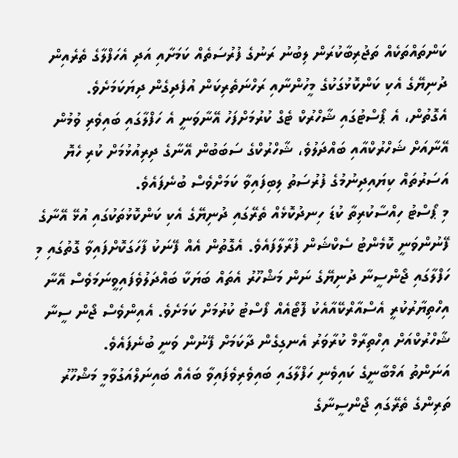ކަންތައްތަކެއް ތަޖުރިބާކުރަން ލިބުނު ރަނުގެ ފުރުސަތެއް ކަމަށާއި އަދި އެހަފްލާގެ ތެރެއިން ދުނިޔޭގެ އެކި ކަންކޮޅުގަކުގެ މީހުންނާއި ރަހްނަތެރިކަން އުފެދިގެން ދިޔަކަމަށެވެ.
އެގޮތުން، އެ ޕޯސްޓުގައި ޝާހްރުކް ޓެގް ކުރުމަށްފަހު އޭނާވަނީ އެ ހަފްލާގައި ބައިވެރި ވުމުން އޭނާއަށް ޝަހްރުކްއާއި ބައްދަލުވެ، ޝާހްރުކްގެ ސަބަބުން އޭނާގެ ދިރިއުޅުމަށް ކުރި ހެޔޮ އަސަރުތައް ކިޔައިދިނުމުގެ ފުރުސަތު ލިބިފައިވާ ކަމަށްވެސް ބުނެފައެވެ.
މި ޕޯސްޓު ހިއްސާކުރިތާ ކުޑަ ހިނދުކޮޅެއް ތެރޭގައި ދުނިޔޭގެ އެކި ކަންކޮޅުތަކުގައި އުޅޭ އޭނާގެ ފޭނުންވަނީ ކޮމެންޓު ސެކްޝަން ފުރާލާފައެވެ. އެގޮތުން އެއް ފޭނަކު ފާހަގަކޮށްފައިވާ ގޮތުގައި މި ހަފްލާގައި ޖޯންސީނާ ދުނިޔޭގެ ނަން މަޝްހޫރު އެތައް ބަޔަކާ ބައްދަލުވެފައިވީނަމަވެސް އޭނާ އިހްތިޔާރުކުރީ އެސްއާރްކޭއާއެކު ފޮޓޯއެއް ފޯސްޓު ކުރުމަށް ކަމަށެވެ. އެއިންވެސް ޖޯން ސީނާ ޝާހްރުކްއަށް އިހްތިރާމް ކުރާވަރު އެނގިގެން ދާކަމަށް ފޭނުން ވަނީ ބުނެފައެވެ.
އަނަންތު އަމްބާނީގެ ކައިވެނި ހަފްލާގައި ބައިވެރިވެފައިވާ ބައެއް ބައިނަލްއަގުވާމީ މަޝްހޫރު ތަރިންގެ ތެރޭގައި ޖޯންސީނާގެ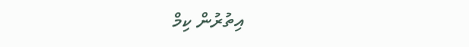އިތުރުން ކިމް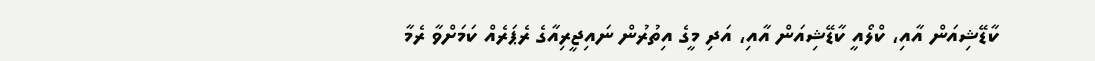ކާޑޭޝިއަން އާއި، ކްލޯއީ ކާޑޭޝިއަން އާއި، އަދި މީގެ އިތުރުން ނައިޖީރިއާގެ ރެޕަރެއް ކަމަށްވާ ރެމާ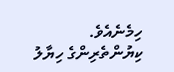ހިމެނެއެވެ.
ކިޔުންތެރިންގެ ހިޔާލު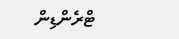ޓްރެންޑިން